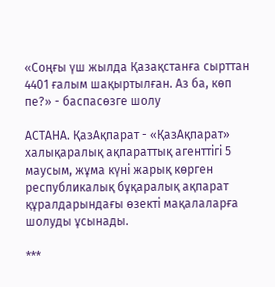«Соңғы үш жылда Қазақстанға сырттан 4401 ғалым шақыртылған. Аз ба, көп пе?» - баспасөзге шолу

АСТАНА. ҚазАқпарат - «ҚазАқпарат» халықаралық ақпараттық агенттігі 5 маусым, жұма күні жарық көрген республикалық бұқаралық ақпарат құралдарындағы өзекті мақалаларға шолуды ұсынады.

***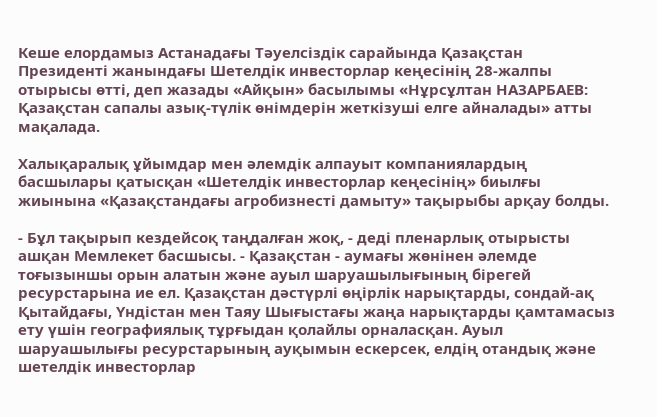Кеше елордамыз Астанадағы Тәуелсіздік сарайында Қазақстан Президенті жанындағы Шетелдік инвесторлар кеңесінің 28-жалпы отырысы өтті, деп жазады «Айқын» басылымы «Нұрсұлтан НАЗАРБАЕВ: Қазақстан сапалы азық-түлік өнімдерін жеткізуші елге айналады» атты мақалада.

Халықаралық ұйымдар мен әлемдік алпауыт компаниялардың басшылары қатысқан «Шетелдік инвесторлар кеңесінің» биылғы жиынына «Қазақстандағы агробизнесті дамыту» тақырыбы арқау болды.

- Бұл тақырып кездейсоқ таңдалған жоқ, - деді пленарлық отырысты ашқан Мемлекет басшысы. - Қазақстан - аумағы жөнінен әлемде тоғызыншы орын алатын және ауыл шаруашылығының бірегей ресурстарына ие ел. Қазақстан дәстүрлі өңірлік нарықтарды, сондай-ақ Қытайдағы, Үндістан мен Таяу Шығыстағы жаңа нарықтарды қамтамасыз ету үшін географиялық тұрғыдан қолайлы орналасқан. Ауыл шаруашылығы ресурстарының ауқымын ескерсек, елдің отандық және шетелдік инвесторлар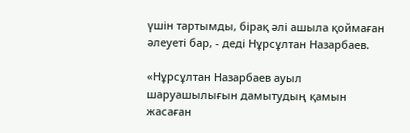үшін тартымды, бірақ әлі ашыла қоймаған әлеуеті бар, - деді Нұрсұлтан Назарбаев.

«Нұрсұлтан Назарбаев ауыл шаруашылығын дамытудың қамын жасаған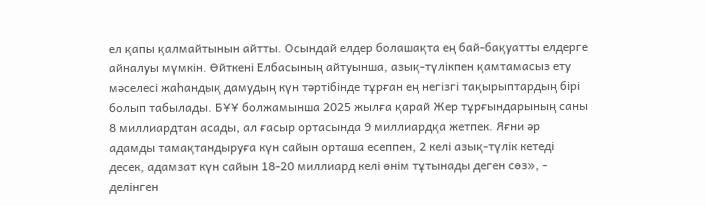ел қапы қалмайтынын айтты. Осындай елдер болашақта ең бай-бақуатты елдерге айналуы мүмкін. Өйткені Елбасының айтуынша, азық-түлікпен қамтамасыз ету мәселесі жаһандық дамудың күн тәртібінде тұрған ең негізгі тақырыптардың бірі болып табылады. БҰҰ болжамынша 2025 жылға қарай Жер тұрғындарының саны 8 миллиардтан асады, ал ғасыр ортасында 9 миллиардқа жетпек. Яғни әр адамды тамақтандыруға күн сайын орташа есеппен, 2 келі азық-түлік кетеді десек, адамзат күн сайын 18-20 миллиард келі өнім тұтынады деген сөз», - делінген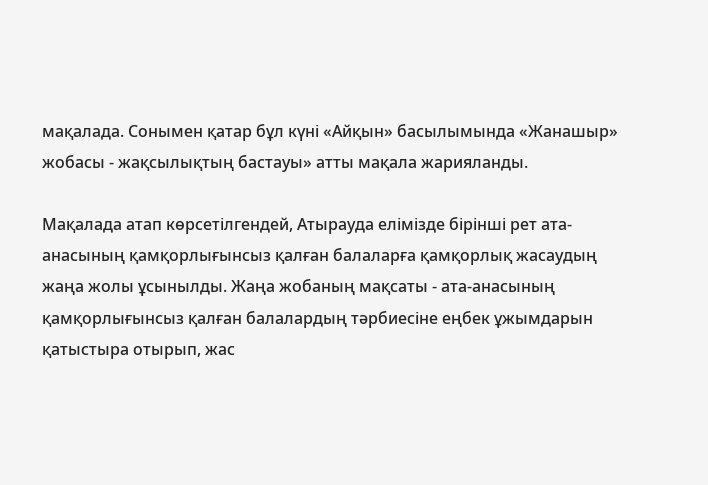мақалада. Сонымен қатар бұл күні «Айқын» басылымында «Жанашыр» жобасы - жақсылықтың бастауы» атты мақала жарияланды.

Мақалада атап көрсетілгендей, Атырауда елімізде бірінші рет ата-анасының қамқорлығынсыз қалған балаларға қамқорлық жасаудың жаңа жолы ұсынылды. Жаңа жобаның мақсаты - ата-анасының қамқорлығынсыз қалған балалардың тәрбиесіне еңбек ұжымдарын қатыстыра отырып, жас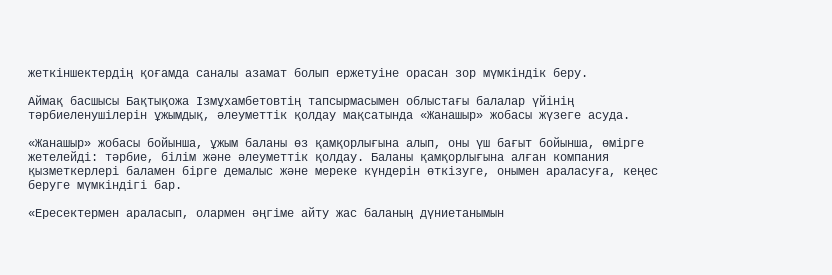жеткіншектердің қоғамда саналы азамат болып ержетуіне орасан зор мүмкіндік беру.

Аймақ басшысы Бақтықожа Ізмұхамбетовтің тапсырмасымен облыстағы балалар үйінің тәрбиеленушілерін ұжымдық, әлеуметтік қолдау мақсатында «Жанашыр» жобасы жүзеге асуда.

«Жанашыр» жобасы бойынша, ұжым баланы өз қамқорлығына алып, оны үш бағыт бойынша, өмірге жетелейді: тәрбие, білім және әлеуметтік қолдау. Баланы қамқорлығына алған компания қызметкерлері баламен бірге демалыс және мереке күндерін өткізуге, онымен араласуға, кеңес беруге мүмкіндігі бар.

«Ересектермен араласып, олармен әңгіме айту жас баланың дүниетанымын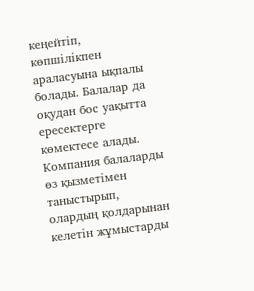кеңейтіп, көпшілікпен араласуына ықпалы болады. Балалар да оқудан бос уақытта ересектерге көмектесе алады. Компания балаларды өз қызметімен таныстырып, олардың қолдарынан келетін жұмыстарды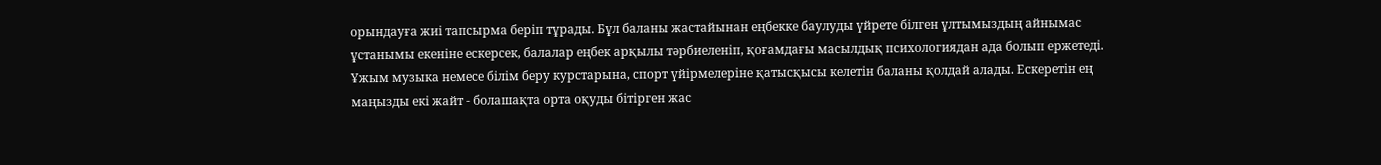орындауға жиі тапсырма беріп тұрады. Бұл баланы жастайынан еңбекке баулуды үйрете білген ұлтымыздың айнымас ұстанымы екеніне ескерсек, балалар еңбек арқылы тәрбиеленіп, қоғамдағы масылдық психологиядан ада болып ержетеді. Ұжым музыка немесе білім беру курстарына, спорт үйірмелеріне қатысқысы келетін баланы қолдай алады. Ескеретін ең маңызды екі жайт - болашақта орта оқуды бітірген жас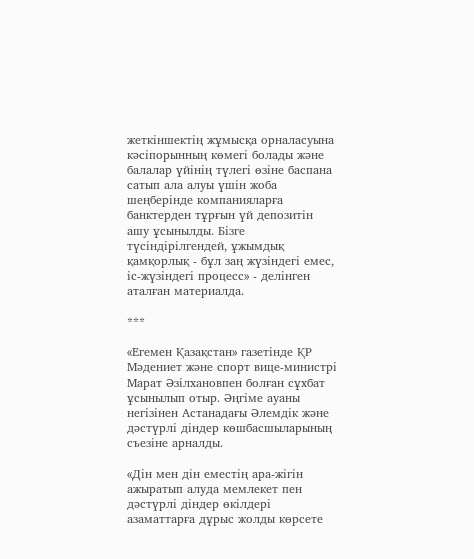жеткіншектің жұмысқа орналасуына кәсіпорынның көмегі болады және балалар үйінің түлегі өзіне баспана сатып ала алуы үшін жоба шеңберінде компанияларға банктерден тұрғын үй депозитін ашу ұсынылды. Бізге түсіндірілгендей, ұжымдық қамқорлық - бұл заң жүзіндегі емес, іс-жүзіндегі процесс» - делінген аталған материалда.

***

«Егемен Қазақстан» газетінде ҚР Мәдениет және спорт вице-министрі Марат Әзілхановпен болған сұхбат ұсынылып отыр. Әңгіме ауаны негізінен Астанадағы Әлемдік және дәстүрлі діндер көшбасшыларының съезіне арналды.

«Дін мен дін еместің ара-жігін ажыратып алуда мемлекет пен дәстүрлі діндер өкілдері азаматтарға дұрыс жолды көрсете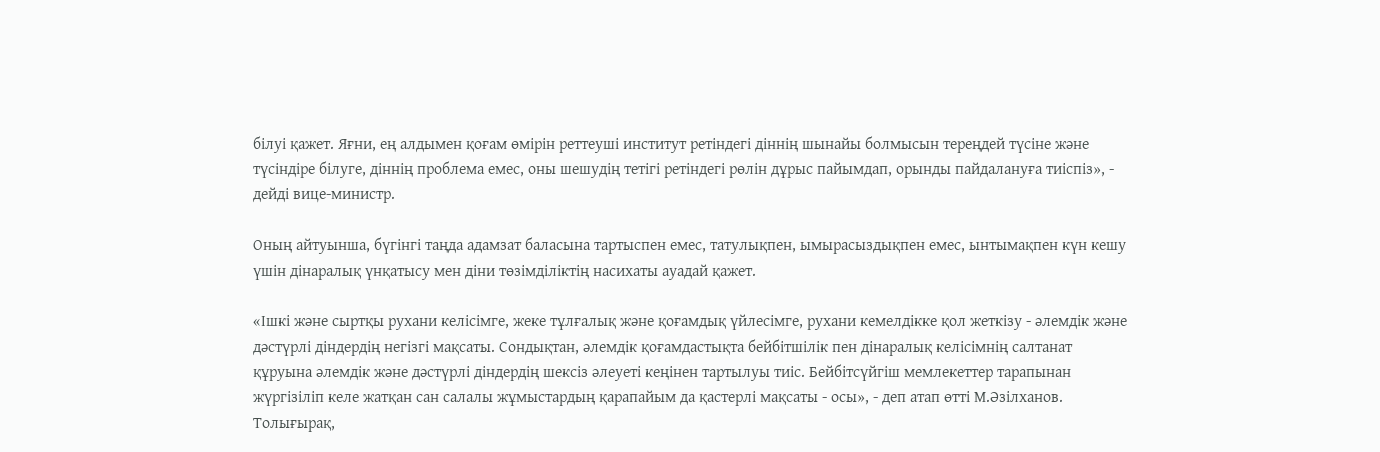білуі қажет. Яғни, ең алдымен қоғам өмірін реттеуші институт ретіндегі діннің шынайы болмысын тереңдей түсіне және түсіндіре білуге, діннің проблема емес, оны шешудің тетігі ретіндегі рөлін дұрыс пайымдап, орынды пайдалануға тиіспіз», - дейді вице-министр.

Оның айтуынша, бүгінгі таңда адамзат баласына тартыспен емес, татулықпен, ымырасыздықпен емес, ынтымақпен күн кешу үшін дінаралық үнқатысу мен діни төзімділіктің насихаты ауадай қажет.

«Ішкі және сыртқы рухани келісімге, жеке тұлғалық және қоғамдық үйлесімге, рухани кемелдікке қол жеткізу - әлемдік және дәстүрлі діндердің негізгі мақсаты. Сондықтан, әлемдік қоғамдастықта бейбітшілік пен дінаралық келісімнің салтанат құруына әлемдік және дәстүрлі діндердің шексіз әлеуеті кеңінен тартылуы тиіс. Бейбітсүйгіш мемлекеттер тарапынан жүргізіліп келе жатқан сан салалы жұмыстардың қарапайым да қастерлі мақсаты - осы», - деп атап өтті М.Әзілханов. Толығырақ,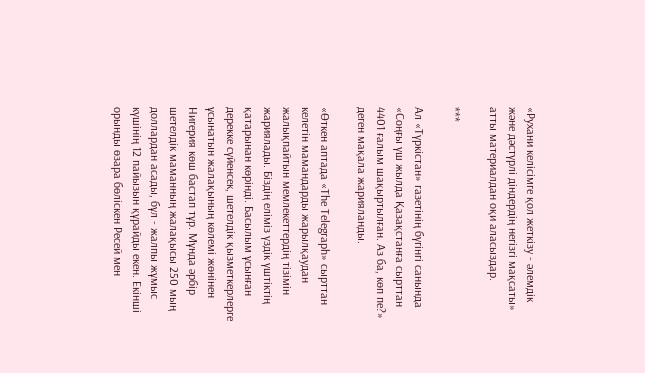«Рухани келісімге қол жеткізу - әлемдік және дәстүрлі діндердің негізгі мақсаты» атты материалдан оқи аласыздар.

***

Ал «Түркістан» газетінің бүгінгі санында «Соңғы үш жылда Қазақстанға сырттан 4401 ғалым шақыртылған. Аз ба, көп пе?» деген мақала жарияланды.

«Өткен аптада «The Telegraph» сырттан келетін мамандарды жарылқаудан жалықпайтын мемлекеттердің тізімін жариялады. Біздің еліміз үздік үштіктің қатарынан көрінді. Басылым ұсынған дерекке сүйенсек, шетелдік қызметкерлерге ұсынатын жалақының көлемі жөнінен Нигерия көш бастап тұр. Мұнда әрбір шетелдік маманның жалақысы 250 мың доллардан асады, бұл - жалпы жұмыс күшінің 12 пайызын құрайды екен. Екінші орынды өзара бөліскен Ресей мен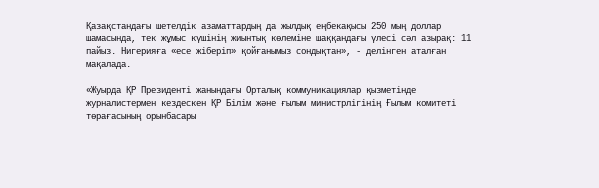Қазақстандағы шетелдік азаматтардың да жылдық еңбекақысы 250 мың доллар шамасында, тек жұмыс күшінің жиынтық көлеміне шаққандағы үлесі сәл азырақ: 11 пайыз. Нигерияға «есе жіберіп» қойғанымыз сондықтан», - делінген аталған мақалада.

«Жуырда ҚР Президенті жанындағы Орталық коммуникациялар қызметінде журналистермен кездескен ҚР Білім жəне ғылым министрлігінің Ғылым комитеті төрағасының орынбасары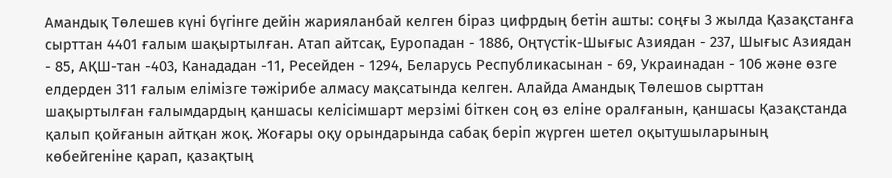Амандық Төлешев күні бүгінге дейін жарияланбай келген біраз цифрдың бетін ашты: соңғы 3 жылда Қазақстанға сырттан 4401 ғалым шақыртылған. Атап айтсақ, Еуропадан - 1886, Оңтүстік-Шығыс Азиядан - 237, Шығыс Азиядан - 85, АҚШ-тан -403, Канададан -11, Ресейден - 1294, Беларусь Республикасынан - 69, Украинадан - 106 жəне өзге елдерден 311 ғалым елімізге тәжірибе алмасу мақсатында келген. Алайда Амандық Төлешов сырттан шақыртылған ғалымдардың қаншасы келісімшарт мерзімі біткен соң өз еліне оралғанын, қаншасы Қазақстанда қалып қойғанын айтқан жоқ. Жоғары оқу орындарында сабақ беріп жүрген шетел оқытушыларының көбейгеніне қарап, қазақтың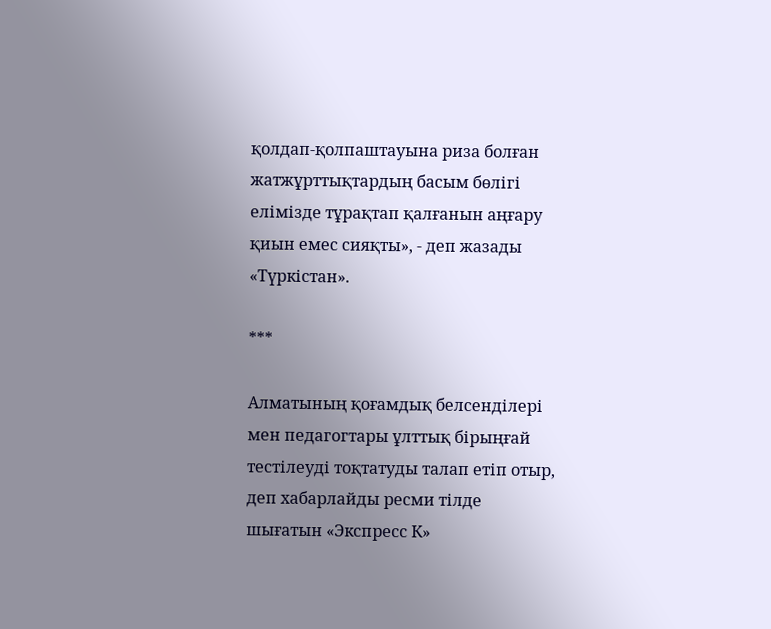қолдап-қолпаштауына риза болған жатжұрттықтардың басым бөлігі елімізде тұрақтап қалғанын аңғару қиын емес сияқты», - деп жазады «Түркістан».

***

Алматының қоғамдық белсенділері мен педагогтары ұлттық бірыңғай тестілеуді тоқтатуды талап етіп отыр, деп хабарлайды ресми тілде шығатын «Экспресс К»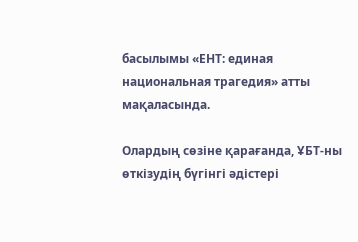басылымы «ЕНТ: единая национальная трагедия» атты мақаласында.

Олардың сөзіне қарағанда, ҰБТ-ны өткізудің бүгінгі әдістері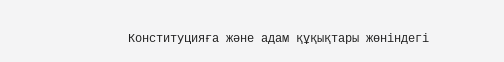Конституцияға және адам құқықтары жөніндегі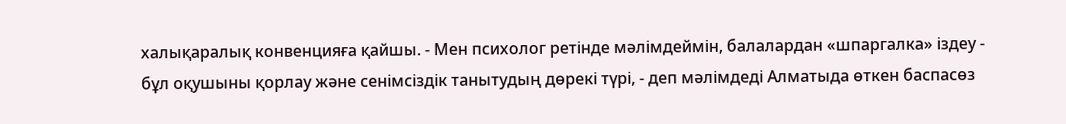халықаралық конвенцияға қайшы. - Мен психолог ретінде мәлімдеймін, балалардан «шпаргалка» іздеу - бұл оқушыны қорлау және сенімсіздік танытудың дөрекі түрі, - деп мәлімдеді Алматыда өткен баспасөз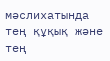мәслихатында тең құқық және тең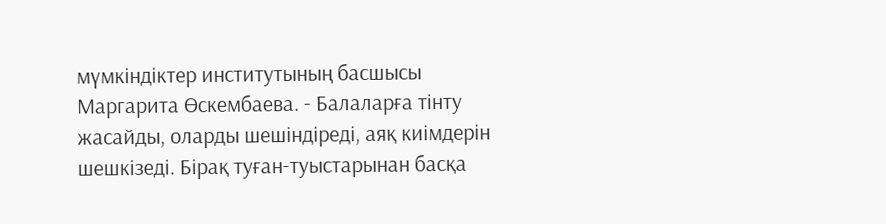мүмкіндіктер институтының басшысы Маргарита Өскембаева. - Балаларға тінту жасайды, оларды шешіндіреді, аяқ киімдерін шешкізеді. Бірақ туған-туыстарынан басқа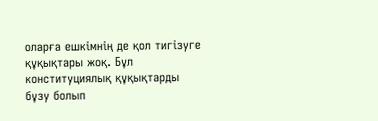оларға ешкімнің де қол тигізуге құқықтары жоқ. Бұл конституциялық құқықтарды бұзу болып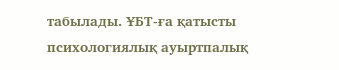табылады. ҰБТ-ға қатысты психологиялық ауыртпалық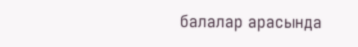балалар арасында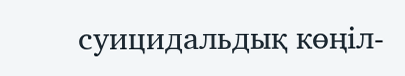суицидальдық көңіл-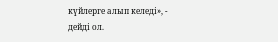күйлерге алып келеді», - дейді ол.